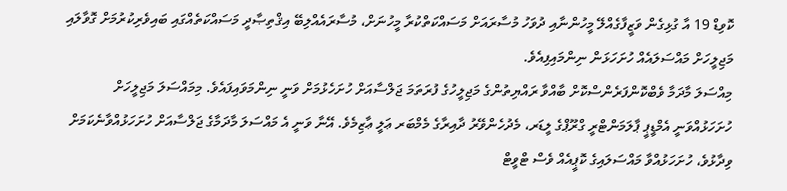ކޮވިޑް 19 އާ ގުޅިގެން ވަޒީފާގެއްލޭ މީހުންނާއި ދުވަހު މުސާރައަށް މަސައްކަތްކުރާ މީހުނަށް، މުސާރައެއްލިބޭ އިޤްތިޞާދީ މަސައްކަތެއްގައި ބައިވެރިކުރުމަށް ގޮވާލައި މަޖިލީހަށް މައްސަލައެއް ހުށަހަޅަން ނިންމައިފިއެވެ.
މިއްސަލަ މާދަމާ ވެބްކޮންފަރެންސްކޮށް ބާއްވާ ރައްޔިތުންގެ މަޖިލީހުގެ ފުރަތަމަ ޖަލްސާއަށް ހުށަހެޅުމަށް ވަނީ ނިންމަވައިފައެވެ. މިމައްސަލަ މަޖިލީހަށް ހުށަހަޅުއްވަނީ އެމްޑީޕީ ޕާލަމަންޓްރީ ގްރޫޕްގެ ލީޑަރ، މެދުހެންވޭރު ދާއިރާގެ މެމްބަރ ޢަލީ ޢާޒިމެވެ. އޭނާ ވަނީ އެ މައްސަލަ މާދަމާގެ ޖަލްސާއަށް ހުށަހަޅުއްވާނެކަމަށް ވިދާޅުވެ، ހުށަހަޅުއްވާ މައްސަލައިގެ ކޮޕީއެއް ވެސް ޓްވީޓް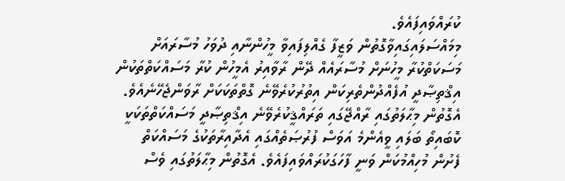ކުރައްވައިފައެވެ.
މިމައްސަލައިގައިވާގޮތުން ވަޒީފާ ގެއްލިފައިވާ މީހުންނާއި ދުވަހު މުސާރައަށް މަސަކަތްކުރާ މީހުނަށް މުސާރައެއް ދޭން ރާވާއިރު އެމީހުން ކުރާ މަސައްކަތްތަކުން އިޤްތިޞާދީ އުފެއްދުންތެރިކަން އިތުރުކުރެވޭނެ ގޮތްތަކަކަށް ރާވަންޖެހޭނެއެވެ. އެގޮތުން މިޙާލަތުގައި ރާއްޖޭގައި ތަރައްޤީކުރެވޭނެ އިޤްތިޞާދީ މަސައްކަތްތަކަކީ ކޮބައިތޯ ބަލައި ވީއެންމެ އަވަސް ފުރުޞަތެއްގައި އެދާއިރާތަކުގެ މަސައްކަތް ފެށުން މުހިއްމުކަން ވަނީ ފާހަގަކުރައްވައިފައެވެ. އެގޮތުން މިޙާލަތުގައި ވެސް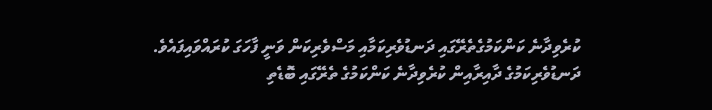ކުރެވިދާނެ ކަންކަމުގެތެރޭގައި ދަނޑުވެރިކަމާއި މަސްވެރިކަން ވަނީ ފާހަގަ ކުރައްވައިފައެވެ.
ދަނޑުވެރިކަމުގެ ދާއިރާއިން ކުރެވިދާނެ ކަންކަމުގެ ތެރޭގައި ބޮޑެތި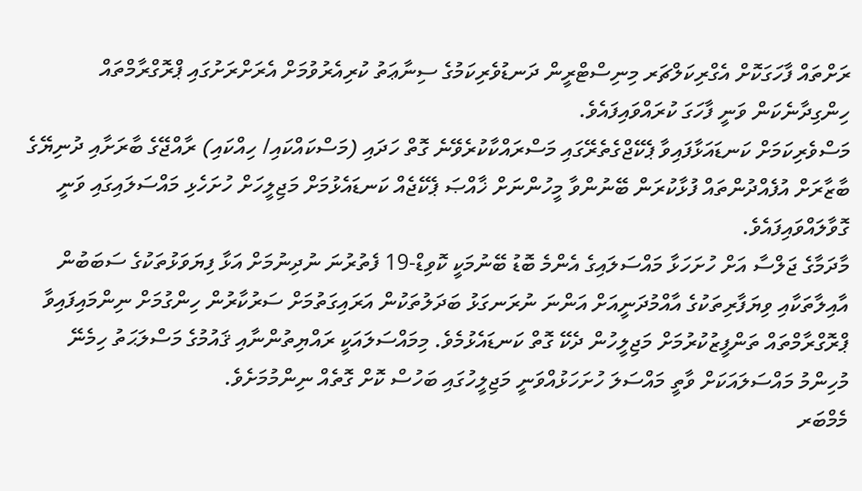ރަށްތައް ފާހަގަކޮށް އެގްރިކަލްޗަރ މިނިސްޓްރީން ދަނޑުވެރިކަމުގެ ސިނާޢަތު ކުރިއެރުވުމަށް އެރަށްރަށުގައި ޕްރޮގްރާމްތައް ހިންގިދާނެކަން ވަނީ ފާހަގަ ކުރައްވައިފައެވެ.
މަސްވެރިކަމަށް ކަނޑައަޅާފައިވާ ޕެކޭޖްގެތެރޭގައި މަސްރައްކާކުރެވޭނެ ގޮތް ހަދައި (މަސްކައްކައި/ ހިއްކައި) ރާއްޖޭގެ ބާރަށާއި ދުނިޔޭގެ ބާޒާރަށް އުފެއްދުންތައް ފުޅާކުރަން ބޭނުންވާ މީހުންނަށް ޚާއްޞަ ޕެކޭޖެއް ކަނޑައެޅުމަށް މަޖިލީހަށް ހުށަހެޅި މައްސަލައިގައި ވަނީ ގޮވާލައްވައިފައެވެ.
މާދަމާގެ ޖަލްސާ އަށް ހުށަހަޅާ މައްސަލައިގެ އެންމެ ބޮޑު ބޭނުމަކީ ކޮވިޑް-19 ފެތުރުނަ ނުދިނުމަށް އަޅާ ފިޔަވަޅުތަކުގެ ސަބަބުން އާއިލާތަކާއި ވިޔަފާރިތަކުގެ އާއްމުދަނީއަށް އަންނަ ނުރަނގަޅު ބަދަލުތަކުން އަރައިގަތުމަށް ސަރުކާރުން ހިންގުމަށް ނިންމައިފައިވާ ޕްރޮގްރާމްތައް ތަންފީޒުކުރުމަށް މަޖިލީހުން ދެކޭ ގޮތް ކަނޑައެޅުމެވެ. މިމައްސަލައަކީ ރައްޔިތުންނާއި ޤައުމުގެ މަސްލަޙަތު ހިމެނޭ މުހިންމު މައްސަލައަކަށް ވާތީ މައްސަލަ ހުށަހަޅުއްވަނީ މަޖިލީހުގައި ބަހުސް ކޮށް ގޮތެއް ނިންމުމަށެވެ.
މެމްބަރ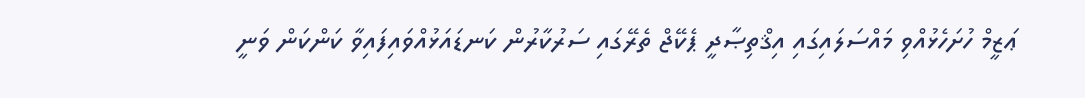ޢަޒީމް ހުށަހެޅުއްވި މައްސަލައިގައި އިޤްތިޞާދީ ޕެކޭޖް ތެރޭގައި ސަރުކާރުން ކަނޑައަޅުއްވައިފައިވާ ކަންކަން ވަނީ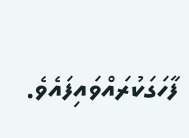ފާހަގަކުރައްވައިފައެވެ.